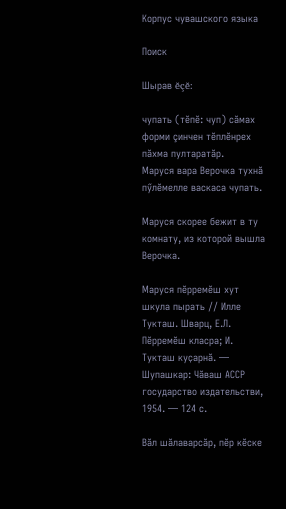Корпус чувашского языка

Поиск

Шырав ĕçĕ:

чупать (тĕпĕ: чуп) сăмах форми çинчен тĕплĕнрех пăхма пултаратăр.
Маруся вара Верочка тухнӑ пӳлӗмелле васкаса чупать.

Маруся скорее бежит в ту комнату, из которой вышла Верочка.

Маруся пӗрремӗш хут шкула пырать // Илле Тукташ. Шварц, Е.Л. Пӗрремӗш класра; И. Тукташ куҫарнӑ. — Шупашкар: Чӑваш АССР государство издательстви, 1954. — 124 с.

Вӑл шӑлаварсӑр, пӗр кӗске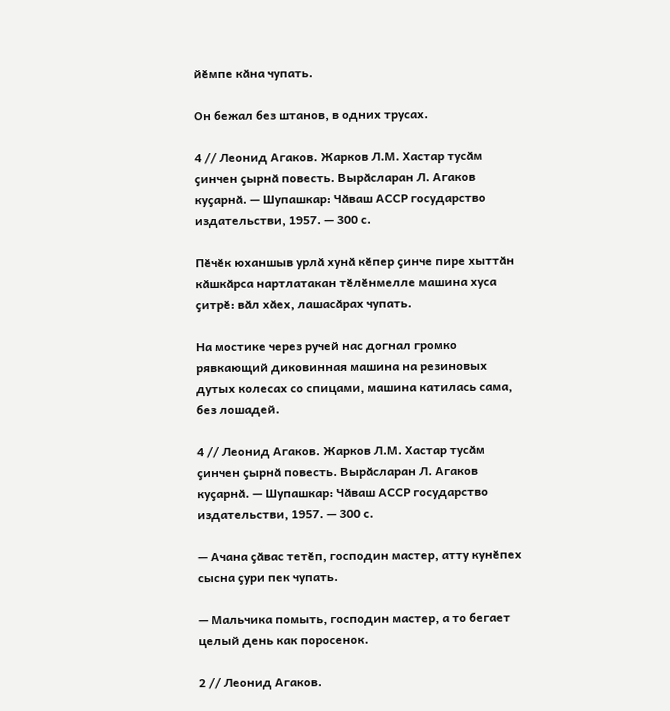йӗмпе кӑна чупать.

Он бежал без штанов, в одних трусах.

4 // Леонид Агаков. Жарков Л.М. Хастар тусӑм ҫинчен ҫырнӑ повесть. Вырӑсларан Л. Агаков куҫарнӑ. — Шупашкар: Чӑваш АССР государство издательстви, 1957. — 300 с.

Пӗчӗк юханшыв урлӑ хунӑ кӗпер ҫинче пире хыттӑн кӑшкӑрса нартлатакан тӗлӗнмелле машина хуса ҫитрӗ: вӑл хӑех, лашасӑрах чупать.

На мостике через ручей нас догнал громко рявкающий диковинная машина на резиновых дутых колесах со спицами, машина катилась сама, без лошадей.

4 // Леонид Агаков. Жарков Л.М. Хастар тусӑм ҫинчен ҫырнӑ повесть. Вырӑсларан Л. Агаков куҫарнӑ. — Шупашкар: Чӑваш АССР государство издательстви, 1957. — 300 с.

— Ачана ҫӑвас тетӗп, господин мастер, атту кунӗпех сысна ҫури пек чупать.

— Мальчика помыть, господин мастер, а то бегает целый день как поросенок.

2 // Леонид Агаков.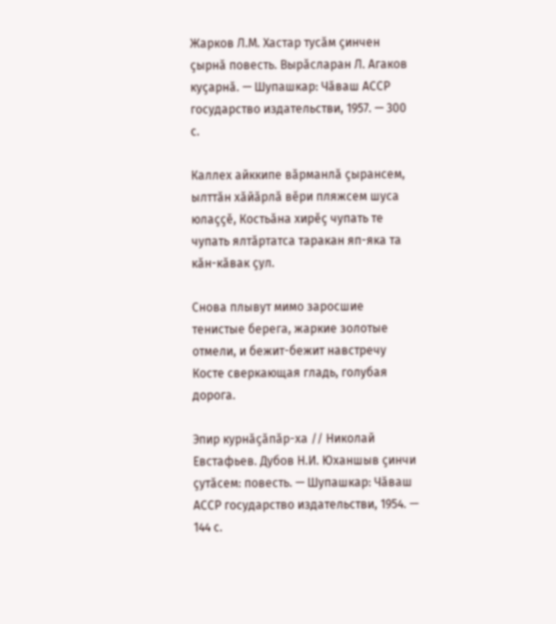Жарков Л.М. Хастар тусӑм ҫинчен ҫырнӑ повесть. Вырӑсларан Л. Агаков куҫарнӑ. — Шупашкар: Чӑваш АССР государство издательстви, 1957. — 300 с.

Каллех айккипе вӑрманлӑ ҫырансем, ылттӑн хӑйӑрлӑ вӗри пляжсем шуса юлаҫҫӗ, Костьӑна хирӗҫ чупать те чупать ялтӑртатса таракан яп-яка та кӑн-кӑвак ҫул.

Снова плывут мимо заросшие тенистые берега, жаркие золотые отмели, и бежит-бежит навстречу Косте сверкающая гладь, голубая дорога.

Эпир курнӑҫӑпӑр-ха // Николай Евстафьев. Дубов Н.И. Юханшыв ҫинчи ҫутӑсем: повесть. — Шупашкар: Чӑваш АССР государство издательстви, 1954. — 144 с.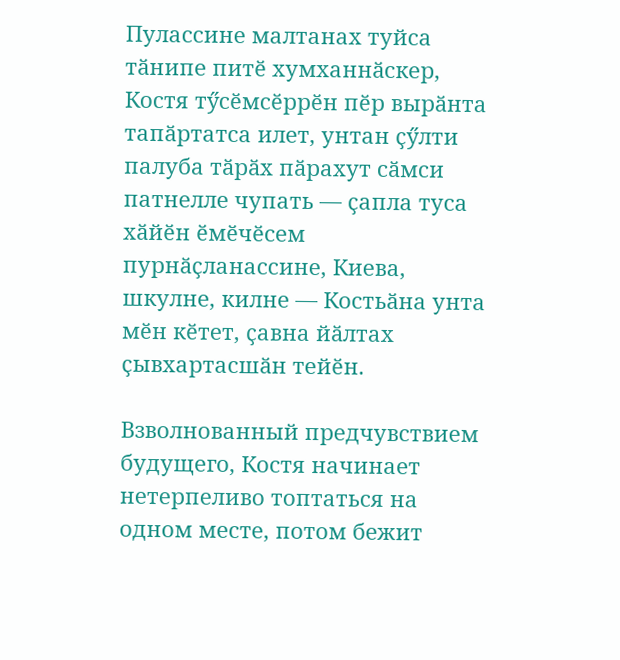Пулассине малтанах туйса тӑнипе питӗ хумханнӑскер, Костя тӳсӗмсӗррӗн пӗр вырӑнта тапӑртатса илет, унтан ҫӳлти палуба тӑрӑх пӑрахут сӑмси патнелле чупать — ҫапла туса хӑйӗн ӗмӗчӗсем пурнӑҫланассине, Киева, шкулне, килне — Костьӑна унта мӗн кӗтет, ҫавна йӑлтах ҫывхартасшӑн тейӗн.

Взволнованный предчувствием будущего, Костя начинает нетерпеливо топтаться на одном месте, потом бежит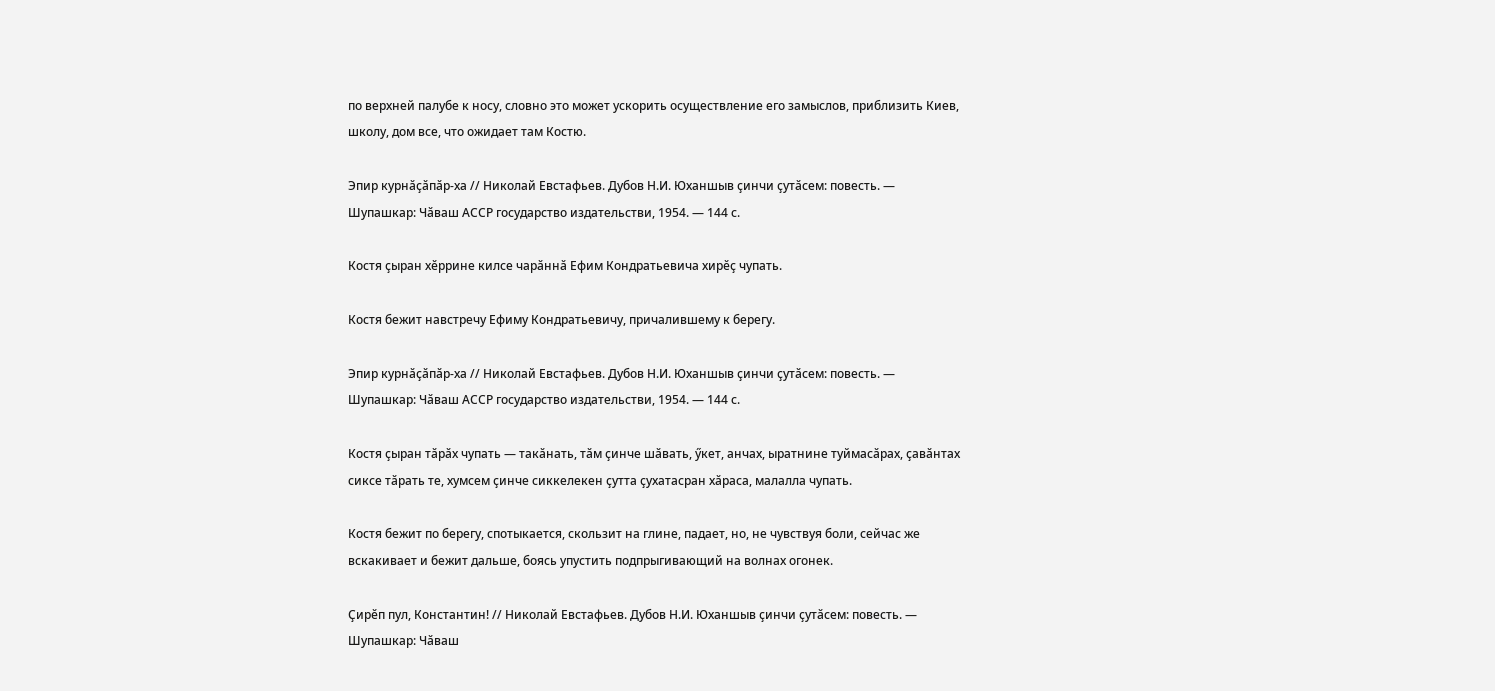по верхней палубе к носу, словно это может ускорить осуществление его замыслов, приблизить Киев, школу, дом все, что ожидает там Костю.

Эпир курнӑҫӑпӑр-ха // Николай Евстафьев. Дубов Н.И. Юханшыв ҫинчи ҫутӑсем: повесть. — Шупашкар: Чӑваш АССР государство издательстви, 1954. — 144 с.

Костя ҫыран хӗррине килсе чарӑннӑ Ефим Кондратьевича хирӗҫ чупать.

Костя бежит навстречу Ефиму Кондратьевичу, причалившему к берегу.

Эпир курнӑҫӑпӑр-ха // Николай Евстафьев. Дубов Н.И. Юханшыв ҫинчи ҫутӑсем: повесть. — Шупашкар: Чӑваш АССР государство издательстви, 1954. — 144 с.

Костя ҫыран тӑрӑх чупать — такӑнать, тӑм ҫинче шӑвать, ӳкет, анчах, ыратнине туймасӑрах, ҫавӑнтах сиксе тӑрать те, хумсем ҫинче сиккелекен ҫутта ҫухатасран хӑраса, малалла чупать.

Костя бежит по берегу, спотыкается, скользит на глине, падает, но, не чувствуя боли, сейчас же вскакивает и бежит дальше, боясь упустить подпрыгивающий на волнах огонек.

Ҫирӗп пул, Константин! // Николай Евстафьев. Дубов Н.И. Юханшыв ҫинчи ҫутӑсем: повесть. — Шупашкар: Чӑваш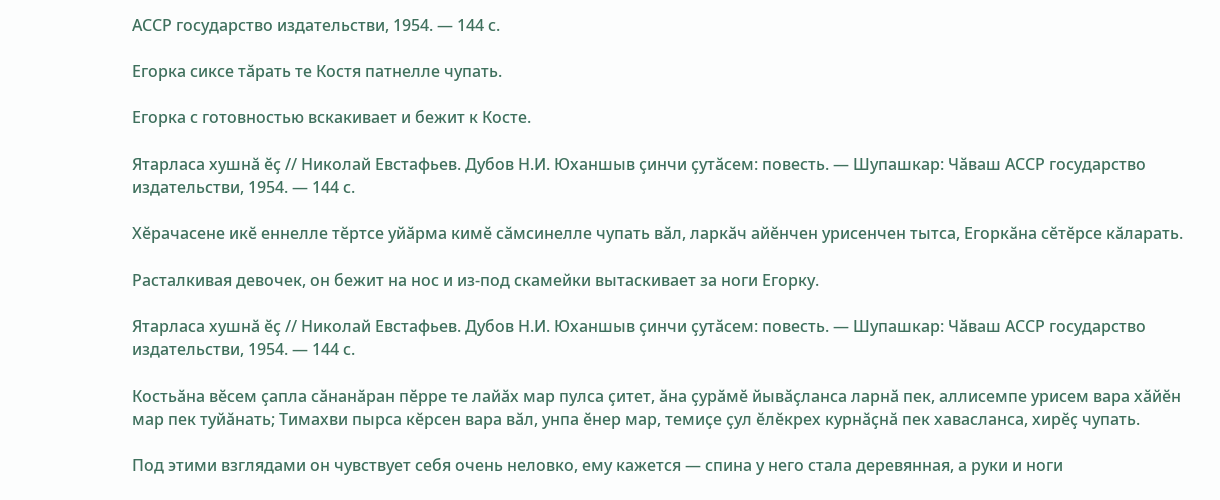АССР государство издательстви, 1954. — 144 с.

Егорка сиксе тӑрать те Костя патнелле чупать.

Егорка с готовностью вскакивает и бежит к Косте.

Ятарласа хушнӑ ӗҫ // Николай Евстафьев. Дубов Н.И. Юханшыв ҫинчи ҫутӑсем: повесть. — Шупашкар: Чӑваш АССР государство издательстви, 1954. — 144 с.

Хӗрачасене икӗ еннелле тӗртсе уйӑрма кимӗ сӑмсинелле чупать вӑл, ларкӑч айӗнчен урисенчен тытса, Егоркӑна сӗтӗрсе кӑларать.

Расталкивая девочек, он бежит на нос и из-под скамейки вытаскивает за ноги Егорку.

Ятарласа хушнӑ ӗҫ // Николай Евстафьев. Дубов Н.И. Юханшыв ҫинчи ҫутӑсем: повесть. — Шупашкар: Чӑваш АССР государство издательстви, 1954. — 144 с.

Костьӑна вӗсем ҫапла сӑнанӑран пӗрре те лайӑх мар пулса ҫитет, ӑна ҫурӑмӗ йывӑҫланса ларнӑ пек, аллисемпе урисем вара хӑйӗн мар пек туйӑнать; Тимахви пырса кӗрсен вара вӑл, унпа ӗнер мар, темиҫе ҫул ӗлӗкрех курнӑҫнӑ пек хавасланса, хирӗҫ чупать.

Под этими взглядами он чувствует себя очень неловко, ему кажется — спина у него стала деревянная, а руки и ноги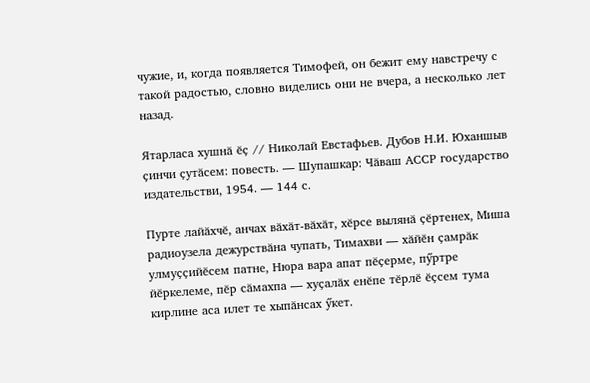чужие, и, когда появляется Тимофей, он бежит ему навстречу с такой радостью, словно виделись они не вчера, а несколько лет назад.

Ятарласа хушнӑ ӗҫ // Николай Евстафьев. Дубов Н.И. Юханшыв ҫинчи ҫутӑсем: повесть. — Шупашкар: Чӑваш АССР государство издательстви, 1954. — 144 с.

Пурте лайӑхчӗ, анчах вӑхӑт-вӑхӑт, хӗрсе вылянӑ ҫӗртенех, Миша радиоузела дежурствӑна чупать, Тимахви — хӑйӗн ҫамрӑк улмуҫҫийӗсем патне, Нюра вара апат пӗҫерме, пӳртре йӗркелеме, пӗр сӑмахпа — хуҫалӑх енӗпе тӗрлӗ ӗҫсем тума кирлине аса илет те хыпӑнсах ӳкет.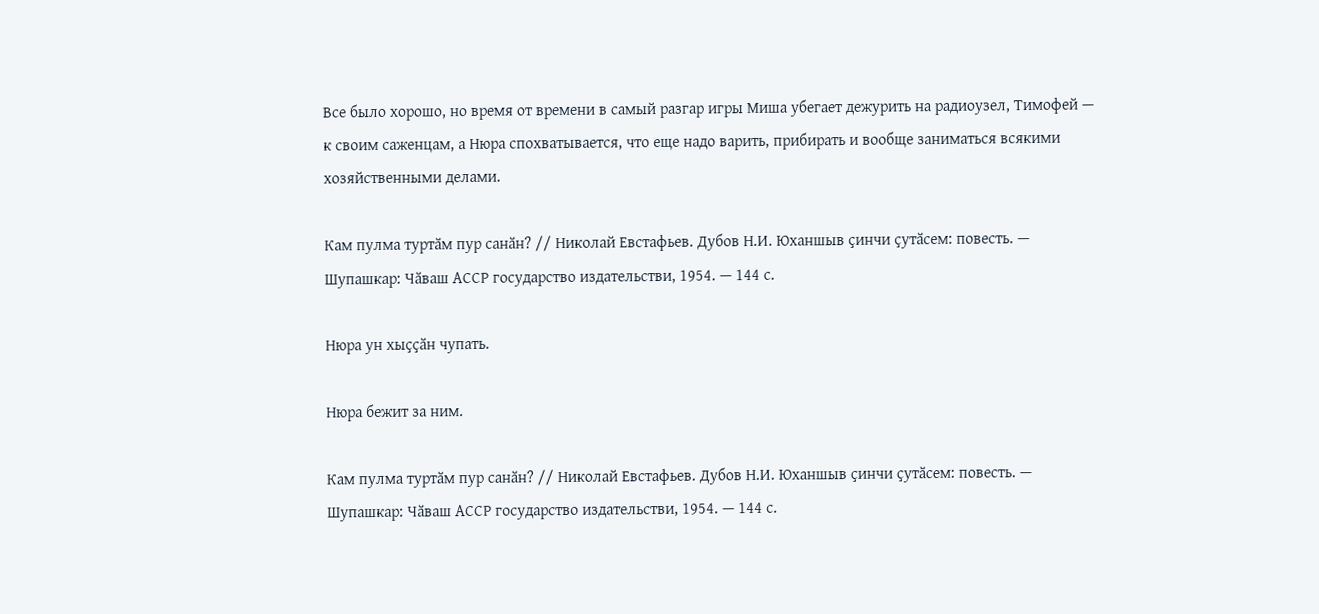Все было хорошо, но время от времени в самый разгар игры Миша убегает дежурить на радиоузел, Тимофей — к своим саженцам, а Нюра спохватывается, что еще надо варить, прибирать и вообще заниматься всякими хозяйственными делами.

Кам пулма туртӑм пур санӑн? // Николай Евстафьев. Дубов Н.И. Юханшыв ҫинчи ҫутӑсем: повесть. — Шупашкар: Чӑваш АССР государство издательстви, 1954. — 144 с.

Нюра ун хыҫҫӑн чупать.

Нюра бежит за ним.

Кам пулма туртӑм пур санӑн? // Николай Евстафьев. Дубов Н.И. Юханшыв ҫинчи ҫутӑсем: повесть. — Шупашкар: Чӑваш АССР государство издательстви, 1954. — 144 с.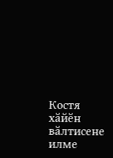Костя хӑйӗн вӑлтисене илме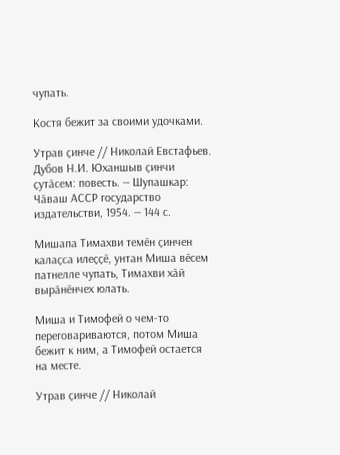чупать.

Костя бежит за своими удочками.

Утрав ҫинче // Николай Евстафьев. Дубов Н.И. Юханшыв ҫинчи ҫутӑсем: повесть. — Шупашкар: Чӑваш АССР государство издательстви, 1954. — 144 с.

Мишапа Тимахви темӗн ҫинчен калаҫса илеҫҫӗ, унтан Миша вӗсем патнелле чупать, Тимахви хӑй вырӑнӗнчех юлать.

Миша и Тимофей о чем-то переговариваются, потом Миша бежит к ним, а Тимофей остается на месте.

Утрав ҫинче // Николай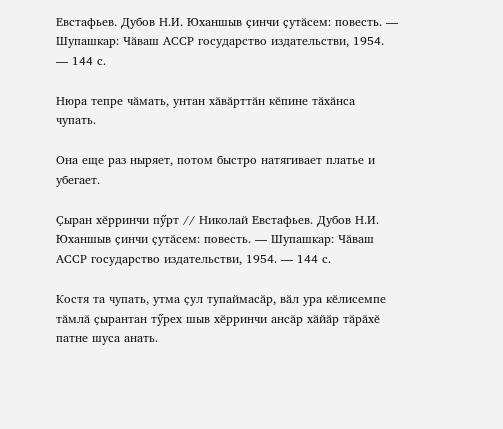Евстафьев. Дубов Н.И. Юханшыв ҫинчи ҫутӑсем: повесть. — Шупашкар: Чӑваш АССР государство издательстви, 1954. — 144 с.

Нюра тепре чӑмать, унтан хӑвӑрттӑн кӗпине тӑхӑнса чупать.

Она еще раз ныряет, потом быстро натягивает платье и убегает.

Ҫыран хӗрринчи пӳрт // Николай Евстафьев. Дубов Н.И. Юханшыв ҫинчи ҫутӑсем: повесть. — Шупашкар: Чӑваш АССР государство издательстви, 1954. — 144 с.

Костя та чупать, утма ҫул тупаймасӑр, вӑл ура кӗлисемпе тӑмлӑ ҫырантан тӳрех шыв хӗрринчи ансӑр хӑйӑр тӑрӑхӗ патне шуса анать.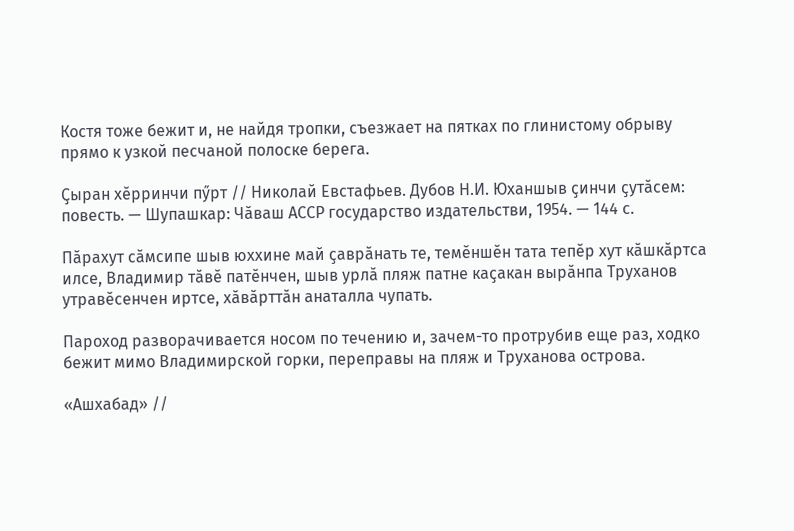Костя тоже бежит и, не найдя тропки, съезжает на пятках по глинистому обрыву прямо к узкой песчаной полоске берега.

Ҫыран хӗрринчи пӳрт // Николай Евстафьев. Дубов Н.И. Юханшыв ҫинчи ҫутӑсем: повесть. — Шупашкар: Чӑваш АССР государство издательстви, 1954. — 144 с.

Пӑрахут сӑмсипе шыв юххине май ҫаврӑнать те, темӗншӗн тата тепӗр хут кӑшкӑртса илсе, Владимир тӑвӗ патӗнчен, шыв урлӑ пляж патне каҫакан вырӑнпа Труханов утравӗсенчен иртсе, хӑвӑрттӑн анаталла чупать.

Пароход разворачивается носом по течению и, зачем-то протрубив еще раз, ходко бежит мимо Владимирской горки, переправы на пляж и Труханова острова.

«Ашхабад» //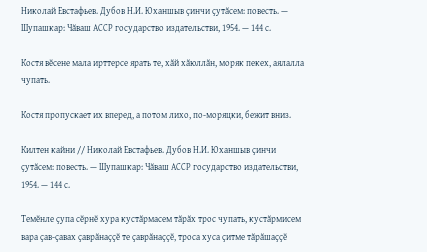Николай Евстафьев. Дубов Н.И. Юханшыв ҫинчи ҫутӑсем: повесть. — Шупашкар: Чӑваш АССР государство издательстви, 1954. — 144 с.

Костя вӗсене мала ирттерсе ярать те, хӑй хӑюллӑн, моряк пекех, аялалла чупать.

Костя пропускает их вперед, а потом лихо, по-моряцки, бежит вниз.

Килтен кайни // Николай Евстафьев. Дубов Н.И. Юханшыв ҫинчи ҫутӑсем: повесть. — Шупашкар: Чӑваш АССР государство издательстви, 1954. — 144 с.

Темӗнле ҫупа сӗрнӗ хура кустӑрмасем тӑрӑх трос чупать, кустӑрмисем вара ҫав-ҫавах ҫаврӑнаҫҫӗ те ҫаврӑнаҫҫӗ, троса хуса ҫитме тӑрӑшаҫҫӗ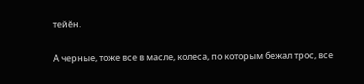тейӗн.

А черные, тоже все в масле, колеса, по которым бежал трос, все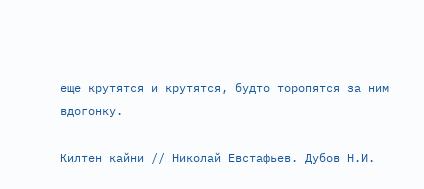еще крутятся и крутятся, будто торопятся за ним вдогонку.

Килтен кайни // Николай Евстафьев. Дубов Н.И.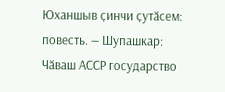Юханшыв ҫинчи ҫутӑсем: повесть. — Шупашкар: Чӑваш АССР государство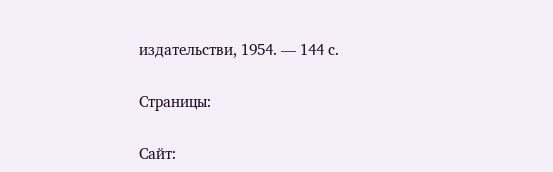издательстви, 1954. — 144 с.

Страницы:

Сайт: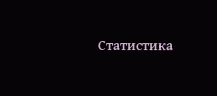Статистика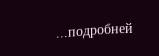...подробней